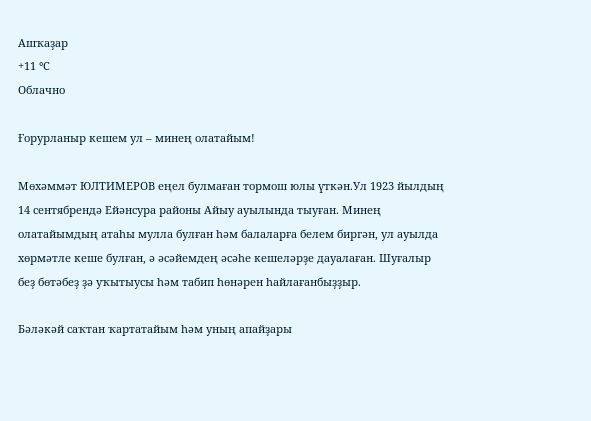Ашҡаҙар
+11 °С
Облачно

Ғорурланыр кешем ул – минең олатайым!

Мөхәммәт ЮЛТИМЕРОВ еңел булмаған тормош юлы үткән.Ул 1923 йылдың 14 сентябрендә Ейәнсура районы Айыу ауылында тыуған. Минең олатайымдың атаһы мулла булған һәм балаларға белем биргән, ул ауылда хөрмәтле кеше булған, ә әсәйемдең әсәһе кешеләрҙе дауалаған. Шуғалыр беҙ бөтәбеҙ ҙә уҡытыусы һәм табип һөнәрен һайлағанбыҙҙыр.

Бәләкәй саҡтан ҡартатайым һәм уның апайҙары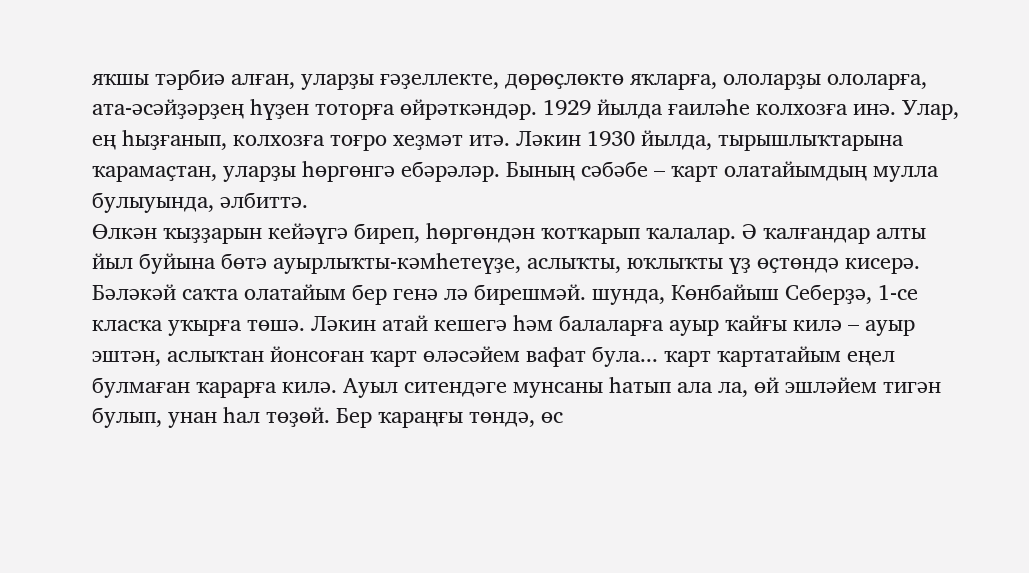яҡшы тәрбиә алған, уларҙы ғәҙеллекте, дөрөҫлөктө яҡларға, ололарҙы ололарға, ата-әсәйҙәрҙең һүҙен тоторға өйрәткәндәр. 1929 йылда ғаиләһе колхозға инә. Улар, ең һыҙғанып, колхозға тоғро хеҙмәт итә. Ләкин 1930 йылда, тырышлыҡтарына ҡарамаҫтан, уларҙы һөргөнгә ебәрәләр. Бының сәбәбе – ҡарт олатайымдың мулла булыуында, әлбиттә.
Өлкән ҡыҙҙарын кейәүгә биреп, һөргөндән ҡотҡарып ҡалалар. Ә ҡалғандар алты йыл буйына бөтә ауырлыҡты-кәмһетеүҙе, аслыҡты, юҡлыҡты үҙ өҫтөндә кисерә. Бәләкәй саҡта олатайым бер генә лә бирешмәй. шунда, Көнбайыш Себерҙә, 1-се класҡа уҡырға төшә. Ләкин атай кешегә һәм балаларға ауыр ҡайғы килә – ауыр эштән, аслыҡтан йонсоған ҡарт өләсәйем вафат була... ҡарт ҡартатайым еңел булмаған ҡарарға килә. Ауыл ситендәге мунсаны һатып ала ла, өй эшләйем тигән булып, унан һал төҙөй. Бер ҡараңғы төндә, өс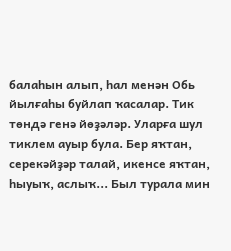балаһын алып, һал менән Обь йылғаһы буйлап ҡасалар. Тик төндә генә йөҙәләр. Уларға шул тиклем ауыр була. Бер яҡтан, серекәйҙәр талай, икенсе яҡтан, һыуыҡ, аслыҡ... Был турала мин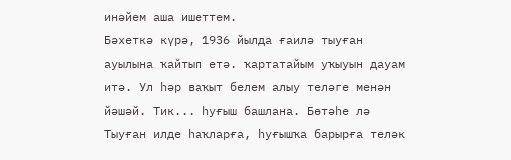инәйем аша ишеттем.
Бәхеткә күрә, 1936 йылда ғаилә тыуған ауылына ҡайтып етә. ҡартатайым уҡыуын дауам итә. Ул һәр ваҡыт белем алыу теләге менән йәшәй. Тик... һуғыш башлана. Бөтәһе лә Тыуған илде һаҡларға, һуғышҡа барырға теләк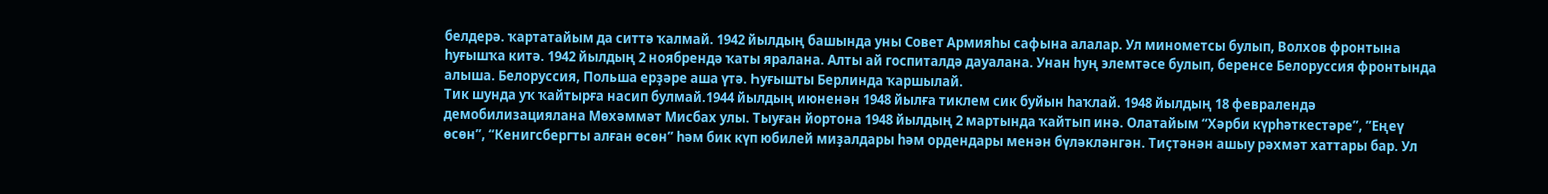белдерә. ҡартатайым да ситтә ҡалмай. 1942 йылдың башында уны Совет Армияһы сафына алалар. Ул минометсы булып, Волхов фронтына һуғышҡа китә. 1942 йылдың 2 ноябрендә ҡаты яралана. Алты ай госпиталдә дауалана. Унан һуң элемтәсе булып, беренсе Белоруссия фронтында алыша. Белоруссия, Польша ерҙәре аша үтә. Һуғышты Берлинда ҡаршылай.
Тик шунда уҡ ҡайтырға насип булмай.1944 йылдың июненән 1948 йылға тиклем сик буйын һаҡлай. 1948 йылдың 18 февралендә демобилизациялана Мөхәммәт Мисбах улы. Тыуған йортона 1948 йылдың 2 мартында ҡайтып инә. Олатайым “Хәрби күрһәткестәре”, ”Еңеү өсөн”, “Кенигсбергты алған өсөн” һәм бик күп юбилей миҙалдары һәм ордендары менән бүләкләнгән. Тиҫтәнән ашыу рәхмәт хаттары бар. Ул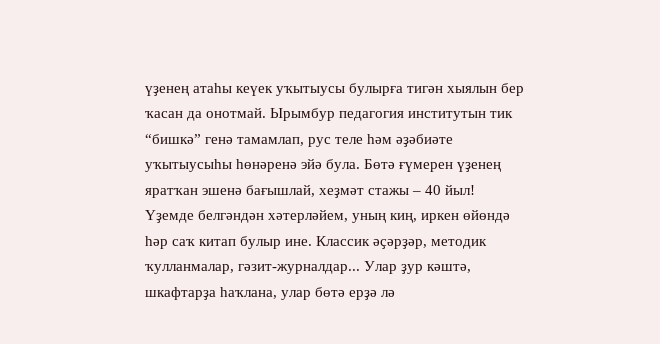үҙенең атаһы кеүек уҡытыусы булырға тигән хыялын бер ҡасан да онотмай. Ырымбур педагогия институтын тик “бишкә” генә тамамлап, рус теле һәм әҙәбиәте уҡытыусыһы һөнәренә эйә була. Бөтә ғүмерен үҙенең яратҡан эшенә бағышлай, хеҙмәт стажы – 40 йыл!
Үҙемде белгәндән хәтерләйем, уның киң, иркен өйөндә һәр саҡ китап булыр ине. Классик әҫәрҙәр, методик ҡулланмалар, гәзит-журналдар... Улар ҙур кәштә, шкафтарҙа һаҡлана, улар бөтә ерҙә лә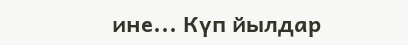ине... Күп йылдар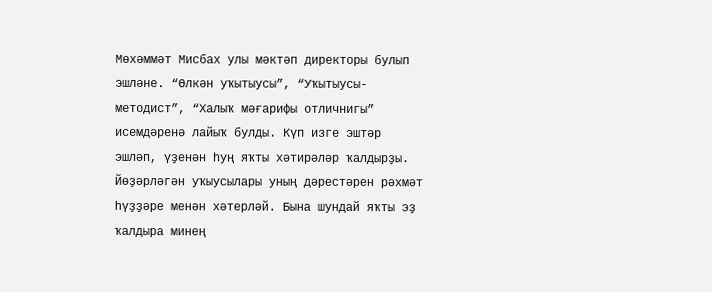Мөхәммәт Мисбах улы мәктәп директоры булып эшләне. “Өлкән уҡытыусы”, “Уҡытыусы-методист”, “Халыҡ мәғарифы отличнигы” исемдәренә лайыҡ булды. Күп изге эштәр эшләп, үҙенән һуң яҡты хәтирәләр ҡалдырҙы. Йөҙәрләгән уҡыусылары уның дәрестәрен рәхмәт һүҙҙәре менән хәтерләй. Бына шундай яҡты эҙ ҡалдыра минең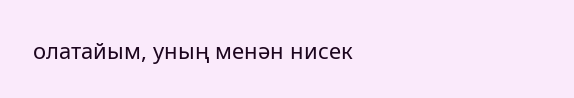олатайым, уның менән нисек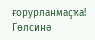ғорурланмаҫҡа!
Гөлсинә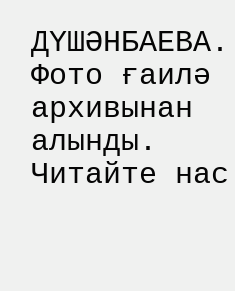ДҮШӘНБАЕВА. Фото ғаилә архивынан алынды.
Читайте нас